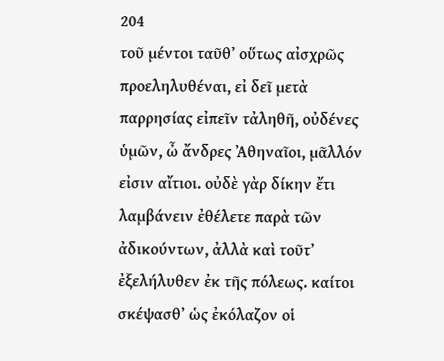204
τοῦ μέντοι ταῦθʼ οὕτως αἰσχρῶς προεληλυθέναι, εἰ δεῖ μετὰ παρρησίας εἰπεῖν τἀληθῆ, οὐδένες ὑμῶν, ὦ ἄνδρες Ἀθηναῖοι, μᾶλλόν εἰσιν αἴτιοι. οὐδὲ γὰρ δίκην ἔτι λαμβάνειν ἐθέλετε παρὰ τῶν ἀδικούντων, ἀλλὰ καὶ τοῦτʼ ἐξελήλυθεν ἐκ τῆς πόλεως. καίτοι σκέψασθʼ ὡς ἐκόλαζον οἱ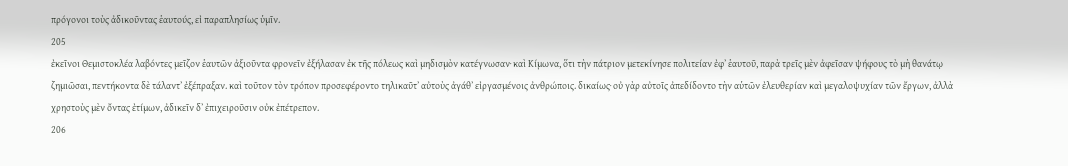πρόγονοι τοὺς ἀδικοῦντας ἑαυτούς, εἰ παραπλησίως ὑμῖν.
205
ἐκεῖνοι Θεμιστοκλέα λαβόντες μεῖζον ἑαυτῶν ἀξιοῦντα φρονεῖν ἐξήλασαν ἐκ τῆς πόλεως καὶ μηδισμὸν κατέγνωσαν· καὶ Κίμωνα, ὅτι τὴν πάτριον μετεκίνησε πολιτείαν ἐφʼ ἑαυτοῦ, παρὰ τρεῖς μὲν ἀφεῖσαν ψήφους τὸ μὴ θανάτῳ ζημιῶσαι, πεντήκοντα δὲ τάλαντʼ ἐξέπραξαν. καὶ τοῦτον τὸν τρόπον προσεφέροντο τηλικαῦτʼ αὐτοὺς ἀγάθʼ εἰργασμένοις ἀνθρώποις. δικαίως· οὐ γὰρ αὐτοῖς ἀπεδίδοντο τὴν αὑτῶν ἐλευθερίαν καὶ μεγαλοψυχίαν τῶν ἔργων, ἀλλὰ χρηστοὺς μὲν ὄντας ἐτίμων, ἀδικεῖν δʼ ἐπιχειροῦσιν οὐκ ἐπέτρεπον.
206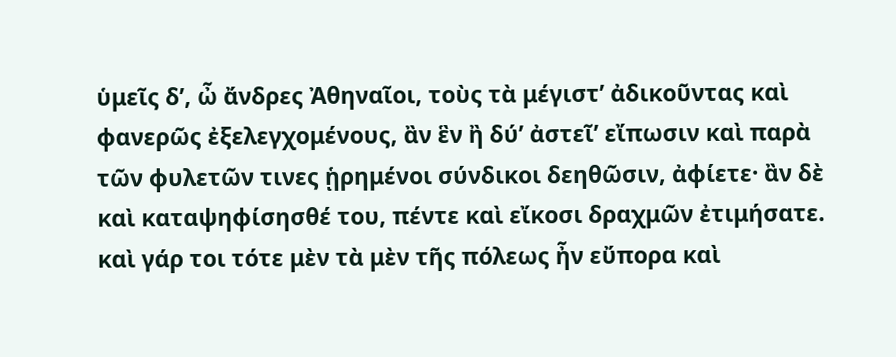ὑμεῖς δʼ, ὦ ἄνδρες Ἀθηναῖοι, τοὺς τὰ μέγιστʼ ἀδικοῦντας καὶ φανερῶς ἐξελεγχομένους, ἂν ἓν ἢ δύʼ ἀστεῖʼ εἴπωσιν καὶ παρὰ τῶν φυλετῶν τινες ᾑρημένοι σύνδικοι δεηθῶσιν, ἀφίετε· ἂν δὲ καὶ καταψηφίσησθέ του, πέντε καὶ εἴκοσι δραχμῶν ἐτιμήσατε. καὶ γάρ τοι τότε μὲν τὰ μὲν τῆς πόλεως ἦν εὔπορα καὶ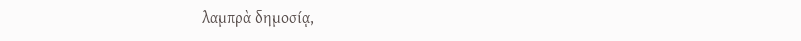λαμπρὰ δημοσίᾳ,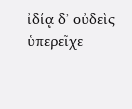ἰδίᾳ δʼ οὐδεὶς ὑπερεῖχε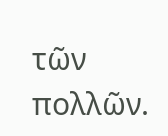τῶν πολλῶν.